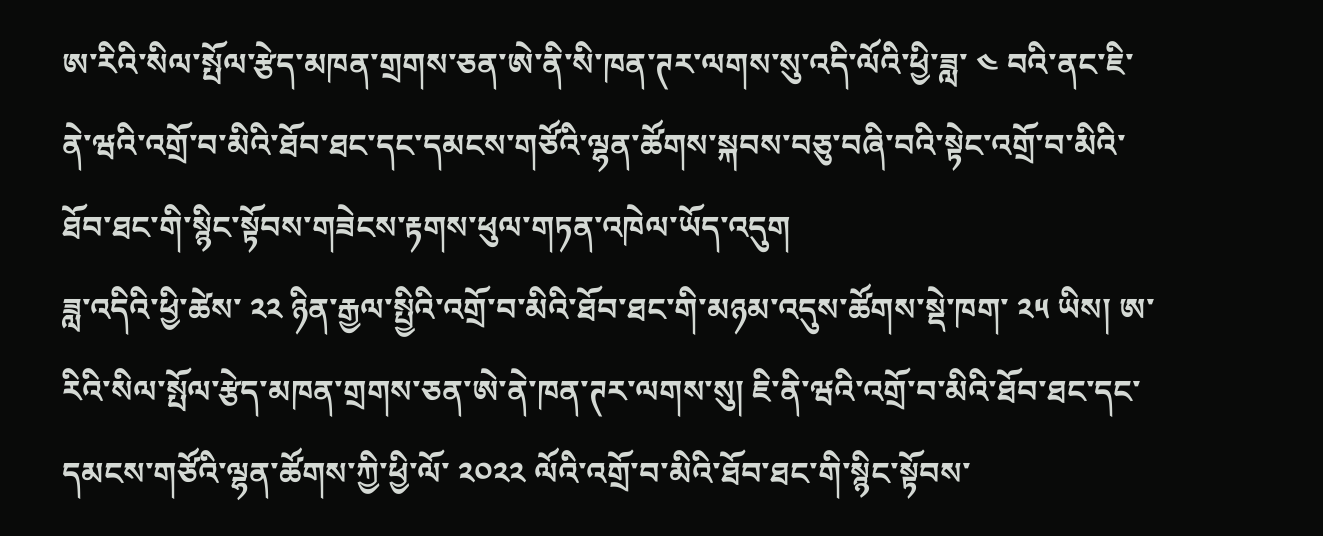ཨ་རིའི་སིལ་སྤོལ་རྩེད་མཁན་གྲགས་ཅན་ཨེ་ནི་སི་ཁན་ཊར་ལགས་སུ་འདི་ལོའི་ཕྱི་ཟླ་ ༤ བའི་ནང་ཇི་ནེ་ཝའི་འགྲོ་བ་མིའི་ཐོབ་ཐང་དང་དམངས་གཙོའི་ལྷན་ཚོགས་སྐབས་བཅུ་བཞི་བའི་སྟེང་འགྲོ་བ་མིའི་ཐོབ་ཐང་གི་སྙིང་སྟོབས་གཟེངས་རྟགས་ཕུལ་གཏན་འཁེལ་ཡོད་འདུག
ཟླ་འདིའི་ཕྱི་ཚེས་ ༢༢ ཉིན་རྒྱལ་སྤྱིའི་འགྲོ་བ་མིའི་ཐོབ་ཐང་གི་མཉམ་འདུས་ཚོགས་སྡེ་ཁག་ ༢༥ ཡིས། ཨ་རིའི་སིལ་སྤོལ་རྩེད་མཁན་གྲགས་ཅན་ཨེ་ནེ་ཁན་ཊར་ལགས་སུ། ཇི་ནི་ཝའི་འགྲོ་བ་མིའི་ཐོབ་ཐང་དང་དམངས་གཙོའི་ལྷན་ཚོགས་ཀྱི་ཕྱི་ལོ་ ༢༠༢༢ ལོའི་འགྲོ་བ་མིའི་ཐོབ་ཐང་གི་སྙིང་སྟོབས་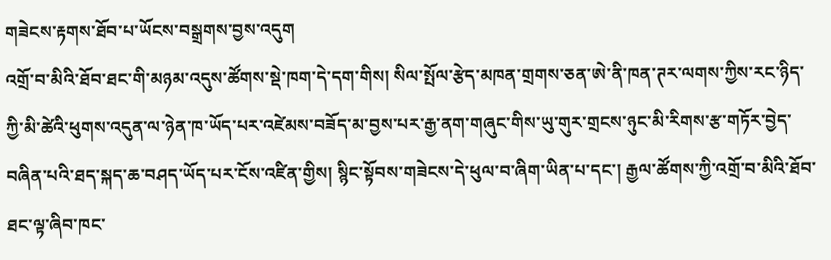གཟེངས་རྟགས་ཐོབ་པ་ཡོངས་བསྒྲགས་བྱས་འདུག
འགྲོ་བ་མིའི་ཐོབ་ཐང་གི་མཉམ་འདུས་ཚོགས་སྡེ་ཁག་དེ་དག་གིས། སིལ་སྤོལ་རྩེད་མཁན་གྲགས་ཅན་ཨེ་ནི་ཁན་ཊར་ལགས་ཀྱིས་རང་ཉིད་ཀྱི་མི་ཚེའི་ཕུགས་འདུན་ལ་ཉེན་ཁ་ཡོད་པར་འཛེམས་བཟོད་མ་བྱས་པར་རྒྱ་ནག་གཞུང་གིས་ཡུ་གུར་གྲངས་ཉུང་མི་རིགས་རྩ་གཏོར་བྱེད་བཞིན་པའི་ཐད་སྐད་ཆ་བཤད་ཡོད་པར་ངོས་འཛིན་གྱིས། སྙིང་སྟོབས་གཟེངས་དེ་ཕུལ་བ་ཞིག་ཡིན་པ་དང་། རྒྱལ་ཚོགས་ཀྱི་འགྲོ་བ་མིའི་ཐོབ་ཐང་ལྟ་ཞིབ་ཁང་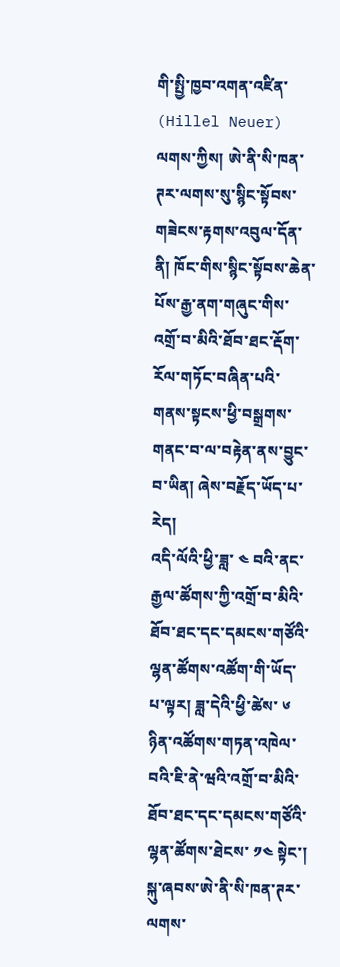གི་སྤྱི་ཁྱབ་འགན་འཛིན་ (Hillel Neuer) ལགས་ཀྱིས། ཨེ་ནི་སི་ཁན་ཊར་ལགས་སུ་སྙིང་སྟོབས་གཟེངས་རྟགས་འབུལ་དོན་ནི། ཁོང་གིས་སྙིང་སྟོབས་ཆེན་པོས་རྒྱ་ནག་གཞུང་གིས་འགྲོ་བ་མིའི་ཐོབ་ཐང་རྡོག་རོལ་གཏོང་བཞིན་པའི་གནས་སྟངས་ཕྱི་བསྒྲགས་གནང་བ་ལ་བརྟེན་ནས་བྱུང་བ་ཡིན། ཞེས་བརྗོད་ཡོད་པ་རེད།
འདི་ལོའི་ཕྱི་ཟླ་ ༤ བའི་ནང་རྒྱལ་ཚོགས་ཀྱི་འགྲོ་བ་མིའི་ཐོབ་ཐང་དང་དམངས་གཙོའི་ལྷན་ཚོགས་འཚོག་གི་ཡོད་པ་ལྟར། ཟླ་དེའི་ཕྱི་ཚེས་ ༦ ཉིན་འཚོགས་གཏན་འཁེལ་བའི་ཇི་ནེ་ཝའི་འགྲོ་བ་མིའི་ཐོབ་ཐང་དང་དམངས་གཙོའི་ལྷན་ཚོགས་ཐེངས་ ༡༤ སྟེང་། སྐུ་ཞབས་ཨེ་ནི་སི་ཁན་ཊར་ལགས་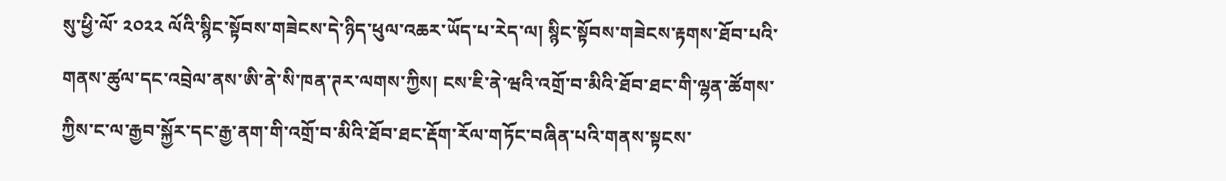སུ་ཕྱི་ལོ་ ༢༠༢༢ ལོའི་སྙིང་སྟོབས་གཟེངས་དེ་ཉིད་ཕུལ་འཆར་ཡོད་པ་རེད་ལ། སྙིང་སྟོབས་གཟེངས་རྟགས་ཐོབ་པའི་གནས་ཚུལ་དང་འབྲེལ་ནས་ཨི་ནེ་སི་ཁན་ཊར་ལགས་ཀྱིས། ངས་ཇི་ནེ་ཝའི་འགྲོ་བ་མིའི་ཐོབ་ཐང་གི་ལྷན་ཚོགས་ཀྱིས་ང་ལ་རྒྱབ་སྐྱོར་དང་རྒྱ་ནག་གི་འགྲོ་བ་མིའི་ཐོབ་ཐང་རྡོག་རོལ་གཏོང་བཞིན་པའི་གནས་སྟངས་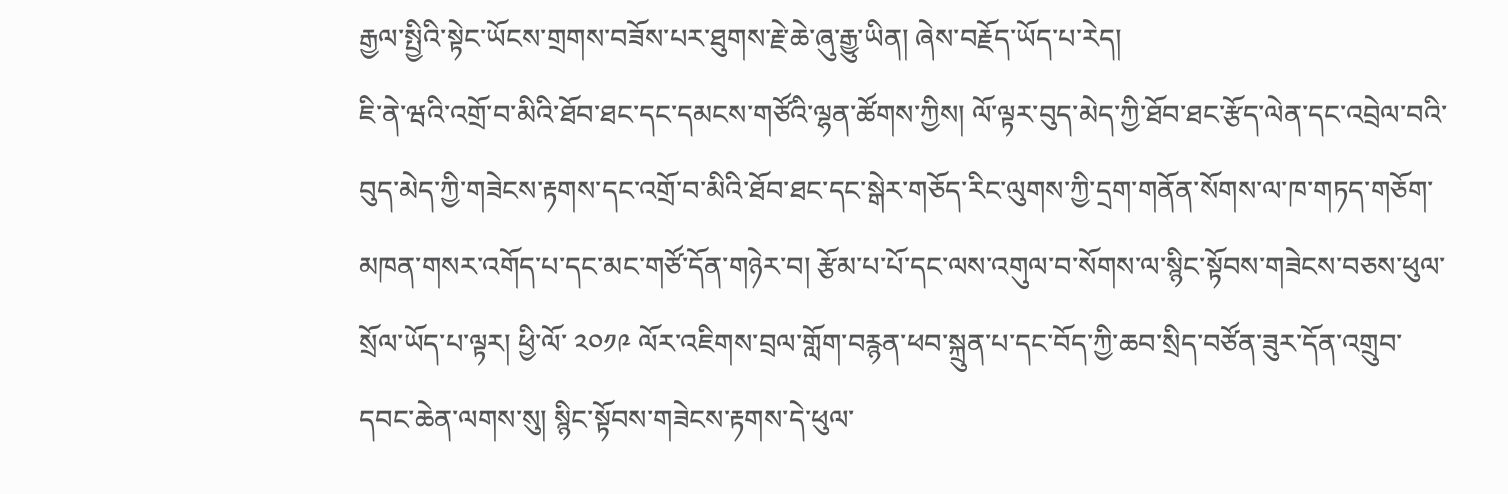རྒྱལ་སྤྱིའི་སྟེང་ཡོངས་གྲགས་བཟོས་པར་ཐུགས་རྗེ་ཆེ་ཞུ་རྒྱུ་ཡིན། ཞེས་བརྗོད་ཡོད་པ་རེད།
ཇི་ནེ་ཝའི་འགྲོ་བ་མིའི་ཐོབ་ཐང་དང་དམངས་གཙོའི་ལྷན་ཚོགས་ཀྱིས། ལོ་ལྟར་བུད་མེད་ཀྱི་ཐོབ་ཐང་རྩོད་ལེན་དང་འབྲེལ་བའི་བུད་མེད་ཀྱི་གཟེངས་རྟགས་དང་འགྲོ་བ་མིའི་ཐོབ་ཐང་དང་སྒེར་གཅོད་རིང་ལུགས་ཀྱི་དྲག་གནོན་སོགས་ལ་ཁ་གཏད་གཅོག་མཁན་གསར་འགོད་པ་དང་མང་གཙོ་དོན་གཉེར་བ། རྩོམ་པ་པོ་དང་ལས་འགུལ་བ་སོགས་ལ་སྙིང་སྟོབས་གཟེངས་བཅས་ཕུལ་སྲོལ་ཡོད་པ་ལྟར། ཕྱི་ལོ་ ༢༠༡༩ ལོར་འཇིགས་བྲལ་གློག་བརྙན་ཕབ་སྐྲུན་པ་དང་བོད་ཀྱི་ཆབ་སྲིད་བཙོན་ཟུར་དོན་འགྲུབ་དབང་ཆེན་ལགས་སུ། སྙིང་སྟོབས་གཟེངས་རྟགས་དེ་ཕུལ་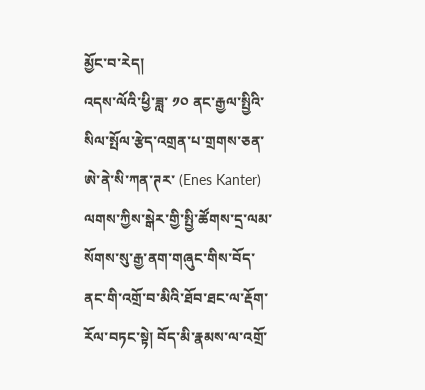མྱོང་བ་རེད།
འདས་ལོའི་ཕྱི་ཟླ་ ༡༠ ནང་རྒྱལ་སྤྱིའི་སིལ་སྤོལ་རྩེད་འགྲན་པ་གྲགས་ཅན་ཨེ་ནེ་སི་ཀན་ཊར་ (Enes Kanter) ལགས་ཀྱིས་སྒེར་གྱི་སྤྱི་ཚོགས་དྲ་ལམ་སོགས་སུ་རྒྱ་ནག་གཞུང་གིས་བོད་ནང་གི་འགྲོ་བ་མིའི་ཐོབ་ཐང་ལ་རྡོག་རོལ་བཏང་སྟེ། བོད་མི་རྣམས་ལ་འགྲོ་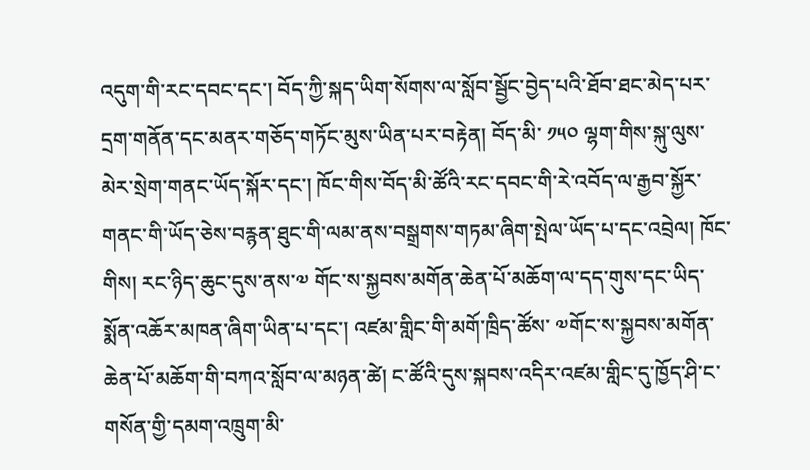འདུག་གི་རང་དབང་དང་། བོད་ཀྱི་སྐད་ཡིག་སོགས་ལ་སློབ་སྦྱོང་བྱེད་པའི་ཐོབ་ཐང་མེད་པར་དྲག་གནོན་དང་མནར་གཅོད་གཏོང་མུས་ཡིན་པར་བརྟེན། བོད་མི་ ༡༥༠ ལྷག་གིས་སྐུ་ལུས་མེར་སྲེག་གནང་ཡོད་སྐོར་དང་། ཁོང་གིས་བོད་མི་ཚོའི་རང་དབང་གི་རེ་འབོད་ལ་རྒྱབ་སྐྱོར་གནང་གི་ཡོད་ཅེས་བརྙན་ཐུང་གི་ལམ་ནས་བསྒྲགས་གཏམ་ཞིག་སྤེལ་ཡོད་པ་དང་འབྲེལ། ཁོང་གིས། རང་ཉིད་ཆུང་དུས་ནས་༧ གོང་ས་སྐྱབས་མགོན་ཆེན་པོ་མཆོག་ལ་དད་གུས་དང་ཡིད་སྨོན་འཆོར་མཁན་ཞིག་ཡིན་པ་དང་། འཛམ་གླིང་གི་མགོ་ཁྲིད་ཚོས་ ༧གོང་ས་སྐྱབས་མགོན་ཆེན་པོ་མཆོག་གི་བཀའ་སློབ་ལ་མཉན་ཚེ། ང་ཚོའི་དུས་སྐབས་འདིར་འཛམ་གླིང་དུ་ཁྱོད་ཤི་ང་གསོན་གྱི་དམག་འཁྲུག་མི་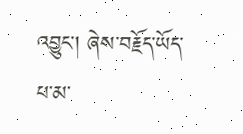འབྱུང་། ཞེས་བརྗོད་ཡོད་པ་མ་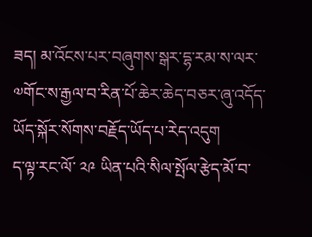ཟད། མ་འོངས་པར་བཞུགས་སྒར་དྷ་རམ་ས་ལར་༧གོང་ས་རྒྱལ་བ་རིན་པོ་ཆེར་ཆེད་བཅར་ཞུ་འདོད་ཡོད་སྐོར་སོགས་བརྗོད་ཡོད་པ་རེད་འདུག
ད་ལྟ་རང་ལོ་ ༢༩ ཡིན་པའི་སིལ་སྤོལ་རྩེད་མོ་བ་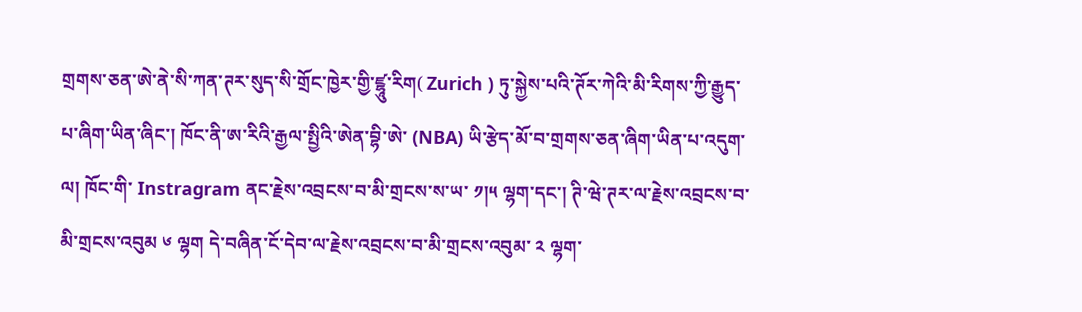གྲགས་ཅན་ཨེ་ནེ་སི་ཀན་ཊར་སུད་སི་གྲོང་ཁྱེར་གྱི་ཛྷཱུ་རིག( Zurich ) ཏུ་སྐྱེས་པའི་ཊོར་ཀེའི་མི་རིགས་ཀྱི་རྒྱུད་པ་ཞིག་ཡིན་ཞིང་། ཁོང་ནི་ཨ་རིའི་རྒྱལ་སྤྱིའི་ཨེན་བྷི་ཨེ་ (NBA) ཡི་རྩེད་མོ་བ་གྲགས་ཅན་ཞིག་ཡིན་པ་འདུག་ལ། ཁོང་གི་ Instragram ནང་རྗེས་འབྲངས་བ་མི་གྲངས་ས་ཡ་ ༡།༥ ལྷག་དང་། ཊི་ཝེ་ཊར་ལ་རྗེས་འབྲངས་བ་མི་གྲངས་འབུམ ༦ ལྷག དེ་བཞིན་ངོ་དེབ་ལ་རྗེས་འབྲངས་བ་མི་གྲངས་འབུམ་ ༢ ལྷག་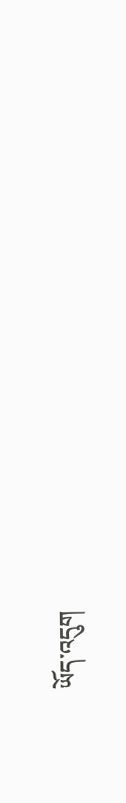ཡོད་འདུག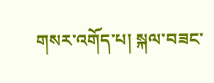གསར་འགོད་པ། སྐལ་བཟང་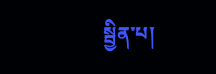སྦྱིན་པ།